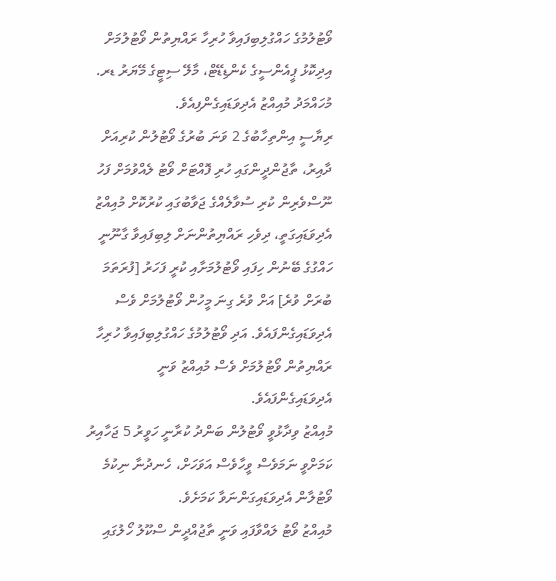ވޯޓުލުމުގެ ހައްގުލިބިފައިވާ ހުރިހާ ރައްޔިތުން ވޯޓުލުމަށް އިދިކޮޅު ޕީއެންސީގެ ކެންޑިޑޭޓް، މާލޭ ސިޓީގެ މޭޔަރު ޑރ. މުހައްމަދު މުއިއްޒު އެދިވަޑައިގެންފިއެވެ.
ރިޔާސީ އިންތިހާބުގެ 2 ވަނަ ބުރުގެ ވޯޓުލުން ކުރިއަށް ދާއިރު، ތާޖުންދީންގައި ހުރި ފޮއްޓަށް ވޯޓު ލެއްވުމަށް ފަހު ނޫސްވެރިން ކުރި ސުވާލެއްގެ ޖަވާބުގައި ކުރުކޮށް މުއިއްޒު އެދިވަޑައިގަތީ، ދިވެހި ރައްޔިތުންނަށް ލިބިފައިވާ ގާނޫނީ ހައްގުގެ ބޭނުން ހިފައި ވޯޓުލުމަށާއި ކުރީ ފަހަރު [ފުރަތަމަ ބުރަށް ވުރެ] އަށް ވުރެ ގިނަ މީހުން ވޯޓުލުމަށް ވެސް އެދިވަޑައިގެންފައެވެ. އަދި ވޯޓުލުމުގެ ހައްގުލިބިފައިވާ ހުރިހާ ރައްޔިތުން ވޯޓުލުމަށް ވެސް މުއިއްޒު ވަނީ އެދިވަޑައިގެންފައެވެ.
މުއިއްޒު ވިދާޅުވީ ވޯޓުލުން ބަންދު ކުރާނީ ހަވީރު 5 ޖަހާއިރު ކަމަށްވީ ނަމަވެސް ވީހާވެސް އަވަހަށް، ހެނދުނާ ނިކުމެ ވޯޓުލާން އެދިވަޑައިގަންނަވާ ކަމަށެވެ.
މުއިއްޒު ވޯޓު ލައްވާފައި ވަނީ ތާޖުއްދީން ސްކޫލު ހޯލުގައި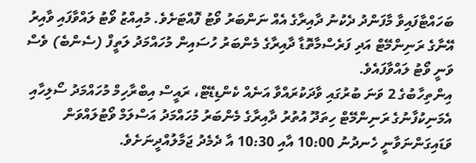ބަހައްޓާފައިވާ މާފަންދު ދެކުނު ދާއިރާގެ އެއް ނަންބަރު ވޯޓު ފޮއްޓަށެވެ. މުއިއްޒު ވޯޓު ލައްވާފައި ވާއިރު އޭނާގެ ރަނިންމޭޓް އަދި ފަރެސްމާތޮޑާ ދާއިރާގެ މެންބަރު ހުސައިން މުހައްމަދު ލަތީފް (ސެންބެ) ވެސް ވަނީ ވޯޓު ލައްވާފައެވެ.
އިންތިހާބުގެ 2 ވަނަ ބުރުގައި ވާދަކުރައްވާ އަނެއް ކެންޑިޑޭޓް، ރައީސް އިބްރާހިމް މުހައްމަދު ސޯލިހާއި އެމަނިކުފާނުގެ ރަނިންމޭޓް ހިތަދޫ އުތުރު ދާއިރާގެ މެންބަރު މުހައްމަދު އަސްލަމް ވޯޓުލައްވަން ވަޑައިގަންނަވާނީ ހެނދުނު 10:00 އާއި 10:30 އާ ދެމެދު ޖަމާލުއްދީނަށެވެ.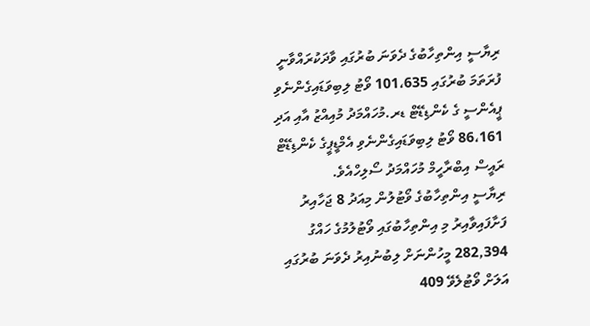ރިޔާސީ އިންތިހާބުގެ ދެވަނަ ބުރުގައި ވާދަކުރައްވާނީ ފުރަތަމަ ބުރުގައި 101،635 ވޯޓު ލިބިވަޑައިގެންނެވި ޕީއެންސީ ގެ ކެންޑިޑޭޓް ޑރ.މުހައްމަދު މުއިއްޒު އާއި އަދި 86،161 ވޯޓު ލިބިވަޑައިގެންނެވި އެމްޑީޕީގެ ކެންޑިޑޭޓް ރައީސް އިބްރާހީމް މުހައްމަދު ސޯލިހްއެވެ.
ރިޔާސީ އިންތިހާބުގެ ވޯޓުލުން މިއަދު 8 ޖަހާއިރު ފަށާފައިވާއިރު މި އިންތިހާބުގައި ވޯޓުލުމުގެ ހައްގު 282,394 މީހުންނަށް ލިބުނުއިރު ދެވަނަ ބުރުގައި އަލަށް ވޯޓުލެވޭ 409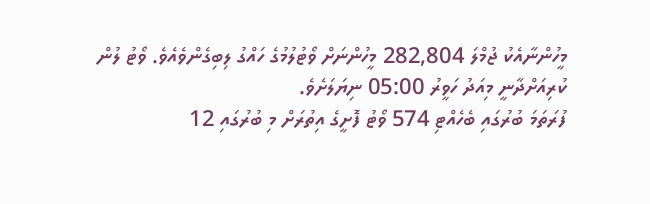މީހުންނާއެކު ޖުމްލަ 282,804 މީހުންނަށް ވޯޓުލުމުގެ ހައްގު ލިބިގެންވެއެވެ. ވޯޓު ލުން ކުރިއަށްދާނީ މިއަދު ހަވީރު 05:00 ނިޔަލަށެވެ.
ފުރަތަމަ ބުރުގައި ބެހެއްޓި 574 ވޯޓު ފޮށީގެ އިތުރަށް މި ބުރުގައި 12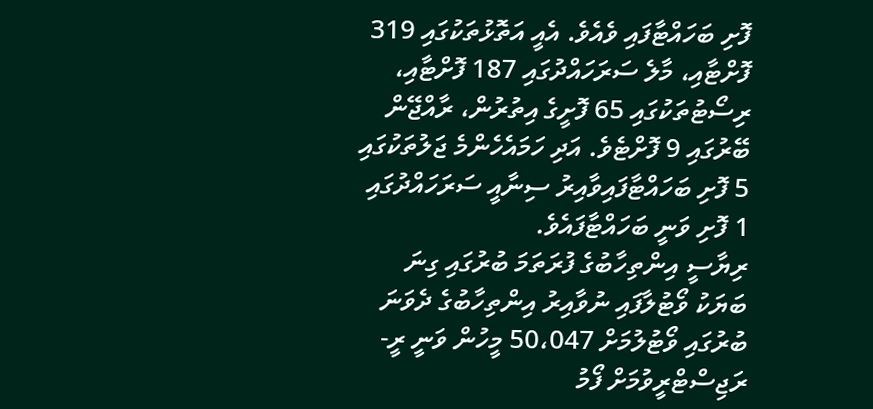ފޮށި ބަހައްޓާފައި ވެއެވެ. އެއީ އަތޮޅުތަކުގައި 319 ފޮށްޓާއި، މާލެ ސަރަހައްދުގައި 187 ފޮށްޓާއި، ރިސޯޓުތަކުގައި 65 ފޮށީގެ އިތުރުން، ރާއްޖޭން ބޭރުގައި 9 ފޮށްޓެވެ. އަދި ހަމައެހެންމެ ޖަލުތަކުގައި 5 ފޮށި ބަހައްޓާފައިވާއިރު ސިނާއީ ސަރަހައްދުގައި 1 ފޮށި ވަނީ ބަހައްޓާފައެވެ.
ރިޔާސީ އިންތިހާބުގެ ފުރަތަމަ ބުރުގައި ގިނަ ބަޔަކު ވޯޓުލާފައި ނުވާއިރު އިންތިހާބުގެ ދެވަނަ ބުރުގައި ވޯޓުލުމަށް 50،047 މީހުން ވަނީ ރީ-ރަޖިސްޓްރީވުމަށް ފޯމު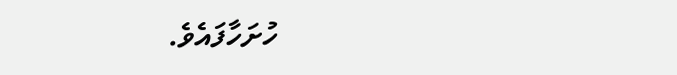ހުށަހާފައެވެ.